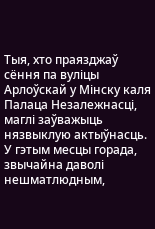Тыя, хто праязджаў сёння па вуліцы Арлоўскай у Мінску каля Палаца Незалежнасці, маглі заўважыць нязвыклую актыўнасць. У гэтым месцы горада, звычайна даволі нешматлюдным,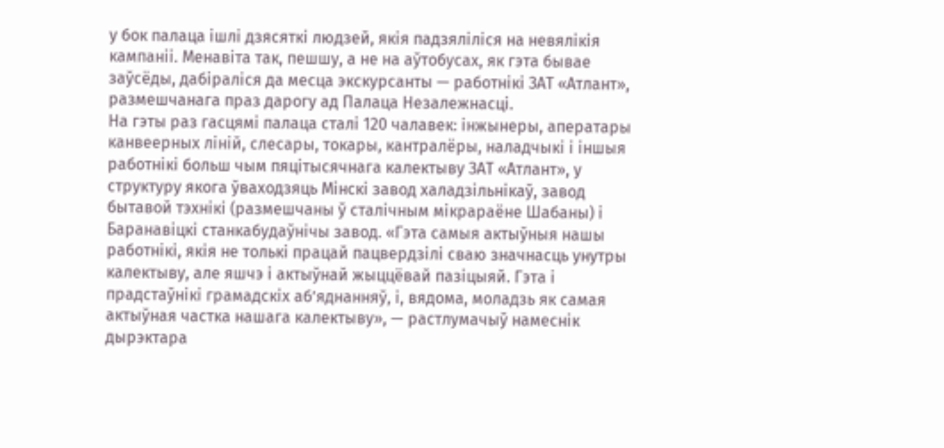у бок палаца ішлі дзясяткі людзей, якія падзяліліся на невялікія кампаніі. Менавіта так, пешшу, а не на аўтобусах, як гэта бывае заўсёды, дабіраліся да месца экскурсанты — работнікі ЗАТ «Атлант», размешчанага праз дарогу ад Палаца Незалежнасці.
На гэты раз гасцямі палаца сталі 120 чалавек: інжынеры, аператары канвеерных ліній, слесары, токары, кантралёры, наладчыкі і іншыя работнікі больш чым пяцітысячнага калектыву ЗАТ «Атлант», у структуру якога ўваходзяць Мінскі завод халадзільнікаў, завод бытавой тэхнікі (размешчаны ў сталічным мікрараёне Шабаны) і Баранавіцкі станкабудаўнічы завод. «Гэта самыя актыўныя нашы работнікі, якія не толькі працай пацвердзілі сваю значнасць унутры калектыву, але яшчэ і актыўнай жыццёвай пазіцыяй. Гэта і прадстаўнікі грамадскіх аб’яднанняў, і, вядома, моладзь як самая актыўная частка нашага калектыву», — растлумачыў намеснік дырэктара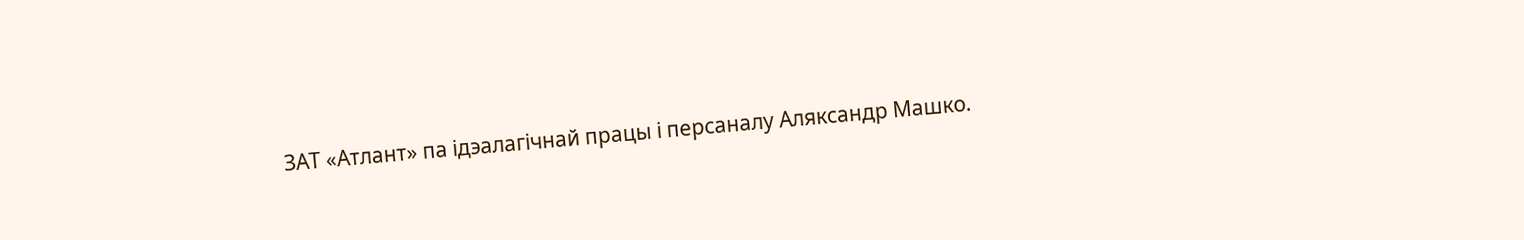ЗАТ «Атлант» па ідэалагічнай працы і персаналу Аляксандр Машко.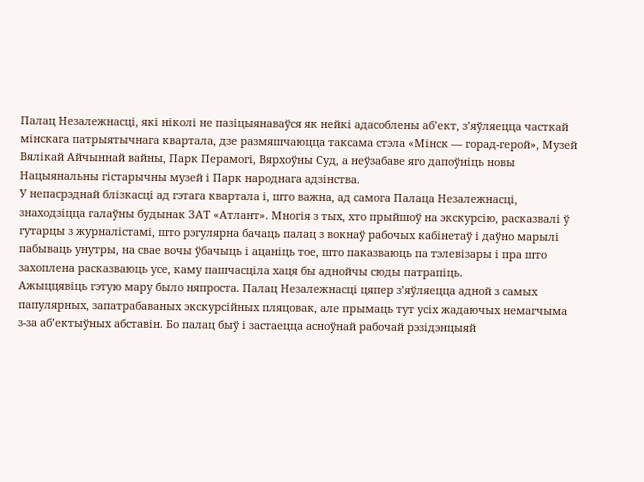Палац Незалежнасці, які ніколі не пазіцыянаваўся як нейкі адасоблены аб’ект, з’яўляецца часткай мінскага патрыятычнага квартала, дзе размяшчаюцца таксама стэла «Мінск — горад-герой», Музей Вялікай Айчыннай вайны, Парк Перамогі, Вярхоўны Суд, а неўзабаве яго дапоўніць новы Нацыянальны гістарычны музей і Парк народнага адзінства.
У непасрэднай блізкасці ад гэтага квартала і, што важна, ад самога Палаца Незалежнасці, знаходзіцца галаўны будынак ЗАТ «Атлант». Многія з тых, хто прыйшоў на экскурсію, расказвалі ў гутарцы з журналістамі, што рэгулярна бачаць палац з вокнаў рабочых кабінетаў і даўно марылі пабываць унутры, на свае вочы ўбачыць і ацаніць тое, што паказваюць па тэлевізары і пра што захоплена расказваюць усе, каму пашчасціла хаця бы аднойчы сюды патрапіць.
Ажыццявіць гэтую мару было няпроста. Палац Незалежнасці цяпер з’яўляецца адной з самых папулярных, запатрабаваных экскурсійных пляцовак, але прымаць тут усіх жадаючых немагчыма з-за аб’ектыўных абставін. Бо палац быў і застаецца асноўнай рабочай рэзідэнцыяй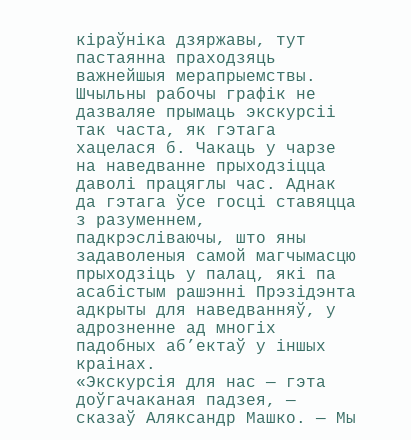кіраўніка дзяржавы, тут пастаянна праходзяць важнейшыя мерапрыемствы. Шчыльны рабочы графік не дазваляе прымаць экскурсіі так часта, як гэтага хацелася б. Чакаць у чарзе на наведванне прыходзіцца даволі працяглы час. Аднак да гэтага ўсе госці ставяцца з разуменнем, падкрэсліваючы, што яны задаволеныя самой магчымасцю прыходзіць у палац, які па асабістым рашэнні Прэзідэнта адкрыты для наведванняў, у адрозненне ад многіх падобных аб’ектаў у іншых краінах.
«Экскурсія для нас — гэта доўгачаканая падзея, — сказаў Аляксандр Машко. — Мы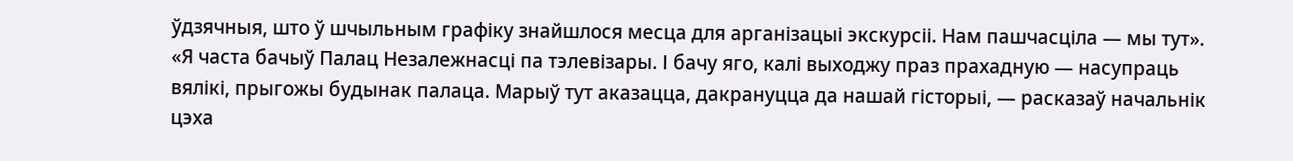ўдзячныя, што ў шчыльным графіку знайшлося месца для арганізацыі экскурсіі. Нам пашчасціла — мы тут».
«Я часта бачыў Палац Незалежнасці па тэлевізары. І бачу яго, калі выходжу праз прахадную — насупраць вялікі, прыгожы будынак палаца. Марыў тут аказацца, дакрануцца да нашай гісторыі, — расказаў начальнік цэха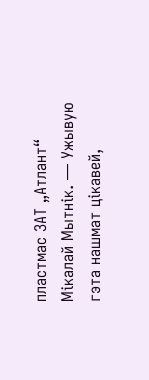пластмас ЗАТ „Атлант“ Мікалай Мытнік. — Ужывую гэта нашмат цікавей,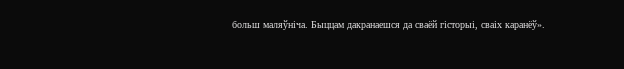больш маляўніча. Быццам дакранаешся да сваёй гісторыі, сваіх каранёў».